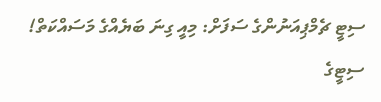ސިޓީ ޗެމްޕިއަނުންގެ ސަފަށް: މިއީ ގިނަ ބަޔެއްގެ މަސައްކަތް!
ސިޓީގެ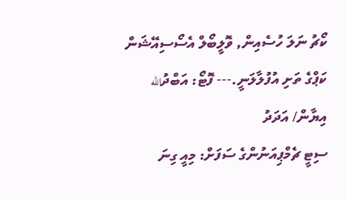ކޯޗު ނަލަ ހުސެއިން, ވޮލީބޯލް އެސޯސިއޭޝަން ކަޕްގެ ތަށި އުފުލާލަނީ.--- ފޮޓޯ: އަބްދުالله އިޔާން/ އަދަދު
ސިޓީ ޗެމްޕިއަނުންގެ ސަފަށް: މިއީ ގިނަ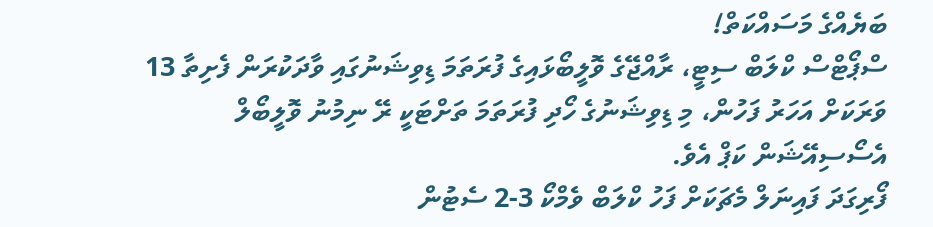ބަޔެއްގެ މަސައްކަތް!
ސްޕޯޓްސް ކްލަބް ސިޓީ، ރާއްޖޭގެ ވޮލީބޯޅައިގެ ފުރަތަމަ ޑިވިޝަނުގައި ވާދަކުރަން ފެށިތާ 13 ވަރަކަށް އަހަރު ފަހުން، މި ޑިވިޝަނުގެ ހޯދި ފުރަތަމަ ތަށްޓަކީ ރޭ ނިމުނު ވޮލީބޯލް އެސޯސިއޭޝަން ކަޕް އެވެ.
ފޯރިގަދަ ފައިނަލް މެޗަކަށް ފަހު ކްލަބް ވެމްކޯ 3-2 ސެޓުން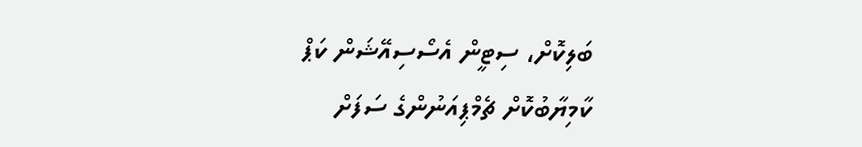ބަލިކޮށް، ސިޓީން އެސޯސިއޭޝަން ކަޕް ކާމިޔާބުކޮށް ޗެމްޕިއަނުންގެ ސަފަށް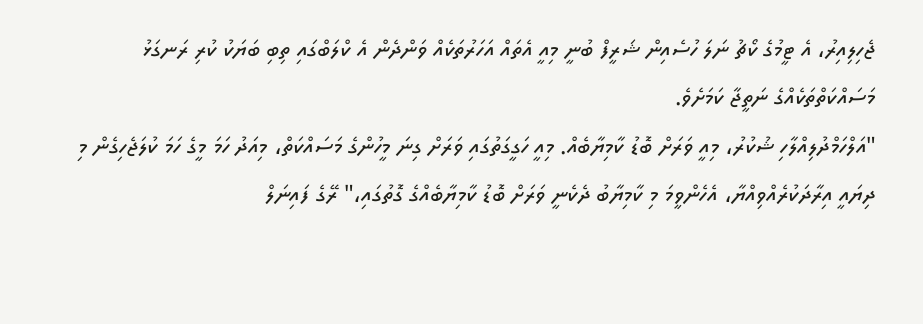ޖެހިލިއިރު، އެ ޓީމުގެ ކޯޗު ނަލަ ހުސެއިން ޝަރީފް ބުނީ މިއީ އެތައް އަހަރުތަކެއް ވަންދެން އެ ކްލަބްގައި ތިބި ބަޔަކު ކުރި ރަނގަޅު މަސައްކަތްތަކެއްގެ ނަތީޖާ ކަމަށެވެ.
"އަލްހަމްދުލިއްލާހި ޝުކުރު، މިއީ ވަރަށް ބޮޑު ކާމިޔާބެއް. މިއީ ހަގީގަތުގައި ވަރަށް ގިނަ މީހުންގެ މަސައްކަތް، މިއަދު ހަމަ މީގެ ހަމަ ކުލަޖެހިގެން މި ދިޔައީ އިރާދަކުރެއްވިއްޔާ، އެހެންވީމަ މި ކާމިޔާބު ދެކެނީ ވަރަށް ބޮޑު ކާމިޔާބެއްގެ ގޮތުގައި،" ރޭގެ ފައިނަލް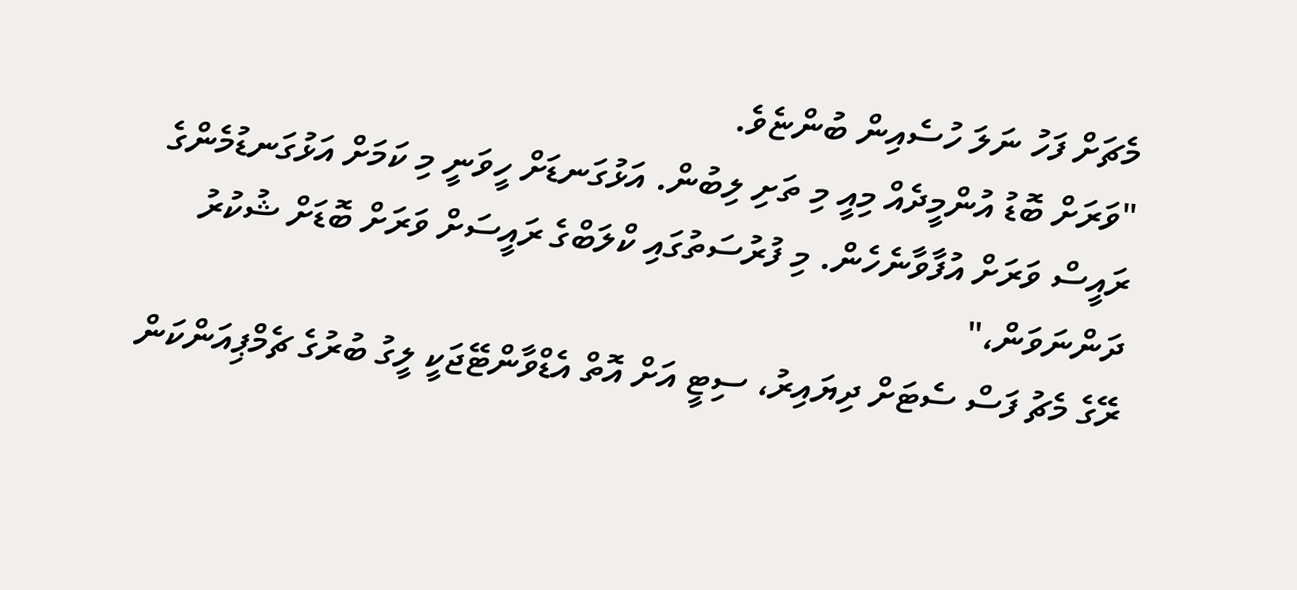މެޗަށް ފަހު ނަލަ ހުސެއިން ބުންޏެވެ.
"ވަރަށް ބޮޑު އުންމީދެއް މިއީ މި ތަށި ލިބުން. އަޅުގަނޑަށް ހީވަނީ މި ކަމަށް އަޅުގަނޑުމެންގެ ރައީސް ވަރަށް އުފާވާނެހެން. މި ފުރުސަތުގައި ކްލަބްގެ ރައީސަށް ވަރަށް ބޮޑަށް ޝުކުރު ދަންނަވަން،"
ރޭގެ މެޗު ފަސް ސެޓަށް ދިޔައިރު، ސިޓީ އަށް އޮތް އެޑްވާންޓޭޖަކީ ލީގު ބުރުގެ ޗެމްޕިއަންކަން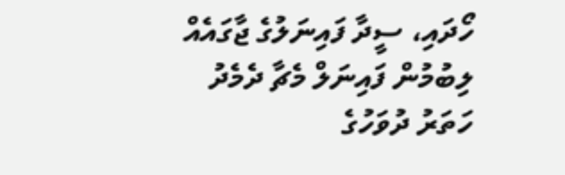ހޯދައި، ސީދާ ފައިނަލުގެ ޖާގައެއް ލިބުމުން ފައިނަލް މެޗާ ދެމެދު ހަތަރު ދުވަހުގެ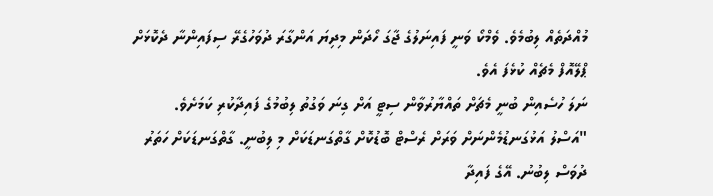މުއްދަތެއް ލިބުމެވެ. ވެމްކޯ ވަނީ ފައިނަލުގެ ޖާގަ ހޯދަން މިދިޔަ އަންގާރަ ދުވަހުގެރޭ ސިފައިންނާ ދެކޮޅަށް ޕްލޭއޮފް މެޗެއް ކުޅެފަ އެވެ.
ނަލަ ހުސެއިން ބުނީ މެޗަށް ތައްޔާރުވާން ސިޓީ އަށް ގިނަ ވަގުތު ލިބުމުގެ ފައިދާކުރި ކަމަށެވެ.
"އަސްލު އަޅުގަނޑުމެންނަށް ވަރަށް ރެސްޓް ބޮޑުކޮށް ގާތްގަނޑަކަށް މި ލިބުނީ. ގާތްގަނޑަކަށް ހަތަރު ދުވަސް ލިބުނު. އޭގެ ފައިދާ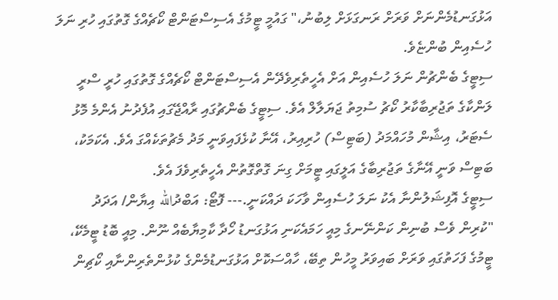އަޅުގަނޑުމެންނަށް ވަރަށް ރަނގަޅަށް ލިބުނު،" ގައުމީ ޓީމުގެ އެސިސްޓަންޓް ކޯޗެއްގެ ގޮތުގައި ހުރި ނަލަ ހުސެއިން ބުންޏެވެ.
ސިޓީގެ ބެންޗުން ނަލަ ހުސެއިން އަށް އެހީތެރިވެދޭން އެސިސްޓަންޓް ކޯޗެއްގެ ގޮތުގައި ހުރީ ސްރީ ލަންކާގެ ތަޖުރިބާކާރު ކޯޗު ސުމިތު ޖަޔަލާލް އެވެ. ސިޓީގެ ބެންޗުގައި ރާއްޖޭގައި އުފެދުނު އެންމެ މޮޅު ސެޓަރު، އިޝާން މުހައްމަދު (ބަޓިސް) ހުރިއިރު، އޭނާ ކުޅެފައިވަނީ މަދު މެޗުތަކެއްގަ އެވެ. އެކަމަކު، ބަޓިސް ވަނީ އޭނާގެ ތަޖުރިބާގެ އަލީގައި ޓީމަށް ގިނަ ގޮތްގޮތުން އެހީތެރިވެފަ އެވެ.
ސިޓީގެ އޮފިޝަލުންނާ އެކު ނަލަ ހުސެއިން ވާހަކަ ދައްކަނީ.--- ފޮޓޯ: އަބްދުالله އިޔާން/ އަދަދު
"ކުރިން ވެސް ބުނިން ކަންނޭނގެ މިއީ ހަމައެކަނި އަޅުގަނޑު ހޯދާ ކާމިޔާބެއް ނޫން. މިއީ ބޮޑު ޓީމެކޭ، ޓީމުގެ ފަހަތުގައި ވަރަށް ބައިވަރު މީހުން ތިބޭ، ހާއްސަކޮށް އަޅުގަނޑުމެންގެ ކުޅުންތެރިންނާއި ކޯޗިން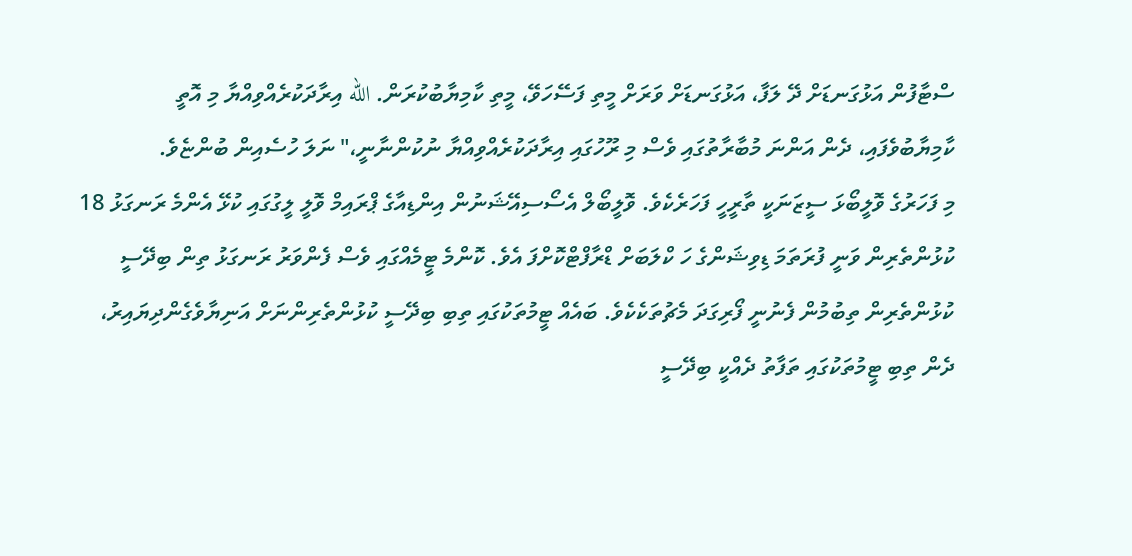ސްޓާފުން އަޅުގަނޑަށް ދޭ ލަފާ، އަޅުގަނޑަށް ވަރަށް މީތި ފަސޭހަވޭ، މީތި ކާމިޔާބުކުރަން. الله އިރާދަކުރެއްވިއްޔާ މި އޮތީ ކާމިޔާބުވެފައި، ދެން އަންނަ މުބާރާތުގައި ވެސް މި ރޫހުގައި އިރާދަކުރެއްވިއްޔާ ނުކުންނާނީ،" ނަލަ ހުސެއިން ބުންޏެވެ.
މި ފަހަރުގެ ވޮލީބޯޅަ ސީޒަނަކީ ތާރީހީ ފަހަރެކެވެ. ވޮލީބޯލް އެސޯސިއޭޝަނުން އިންޑިއާގެ ޕްރައިމް ވޮލީ ލީގުގައި ކުޅޭ އެންމެ ރަނގަޅު 18 ކުޅުންތެރިން ވަނީ ފުރަތަމަ ޑިވިޝަންގެ ހަ ކްލަބަށް ޑްރާފްޓްކޮށްފަ އެވެ. ކޮންމެ ޓީމެއްގައި ވެސް ފެންވަރު ރަނގަޅު ތިން ބިދޭސީ ކުޅުންތެރިން ތިބުމުން ފެނުނީ ފޯރިގަދަ މެޗުތަކެކެވެ. ބައެއް ޓީމުތަކުގައި ތިބި ބިދޭސީ ކުޅުންތެރިންނަށް އަނިޔާވެގެންދިޔައިރު، ދެން ތިބި ޓީމުތަކުގައި ތަފާތު ދެއްކީ ބިދޭސީ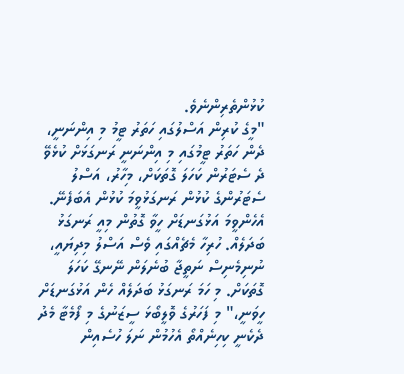ކުޅުންތެރިންނެވެ.
"މީގެ ކުރިން އަސްލުގައި ހަތަރު ޓީމު މި އިންނަނީ، ދެން ހަތަރު ޓީމުގައި މި އިންނަނީ ރަނގަޅަށް ކުޅެވޭ ދެ ސެޓަރުން ކަހަލަ ގޮތަކަށް، މިހާރު، އަސްލު ސެޓަރުންގެ ކުޅުން ރަނގަޅުވީމަ ކުޅުން އެބަފެނޭ. އެހެންވީމަ އަޅުގަނޑަށް ހީވާ ގޮތުން މިއީ ރަނގަޅު ބަދަލެއް. ހުރިހާ މެޗެއްގައި ވެސް އަސްލު މިދިޔައީ، ނުނިމެނިސް ނަތީޖާ ބުނެލަން ނޭނގޭ ކަހަލަ ގޮތަކަށް. މި ހަމަ ރަނގަޅު ބަދަލެއް ހެން އަޅުގަނޑަށް ހީވަނީ،" މި ފަހަރުގެ ވޮލީބޯޅަ ސީޒަނުގެ މި ފޯމެޓާ މެދު ދެކެނީ ކިހިނެއްތޯ އެހުމުން ނަލަ ހުސެއިން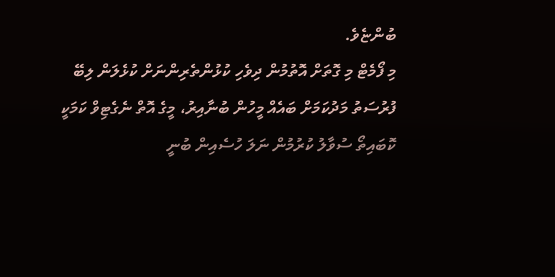ބުންޏެވެ.
މި ފޯމެޓް މި ގޮތަށް އޮތުމުން ދިވެހި ކުޅުންތެރިންނަށް ކުޅެލަން ލިބޭ ފުރުސަތު މަދުކަމަށް ބައެއް މީހުން ބުނާއިރު، މީގެ އޮތް ނެގެޓިވް ކަމަކީ ކޮބައިތޯ ސުވާލު ކުރުމުން ނަލަ ހުސެއިން ބުނީ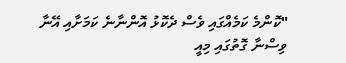"ކޮންމެ ކަމެއްގައި ވެސް ދެކޮޅު އޮންނާނެ ކަމަށާއި އޭނާ ވިސްނާ ގޮތުގައި މިއީ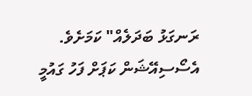ރަނގަޅު ބަދަލެއް" ކަމަށެވެ.
އެސޯސިއޭޝަން ކަޕަށް ފަހު ގައުމީ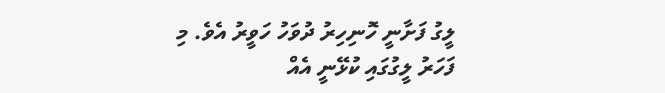ލީގު ފަށާނީ ހޮނިހިރު ދުވަހު ހަވީރު އެވެ. މި ފަހަރު ލީގުގައި ކުޅޭނީ އެއް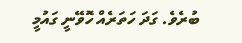ބުރެވެ. ގަދަ ހަތަރެއް ހޮވޭނީ ގައުމީ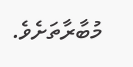މުބާރާތަށެވެ.